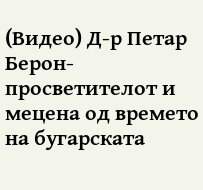(Видео) Д-р Петар Берон- просветителот и мецена од времето на бугарската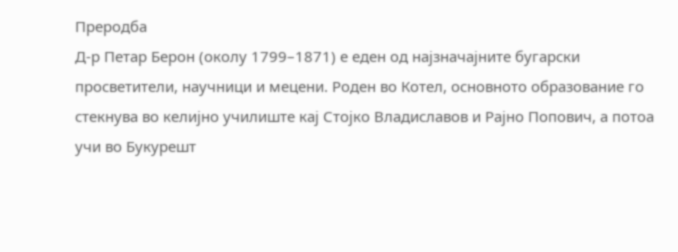Преродба
Д-р Петар Берон (околу 1799–1871) е еден од најзначајните бугарски просветители, научници и мецени. Роден во Котел, основното образование го стекнува во келијно училиште кај Стојко Владиславов и Рајно Попович, а потоа учи во Букурешт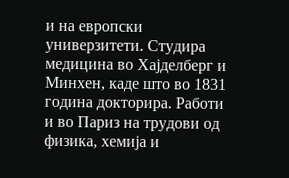и на европски универзитети. Студира медицина во Хајделберг и Минхен, каде што во 1831 година докторира. Работи и во Париз на трудови од физика, хемија и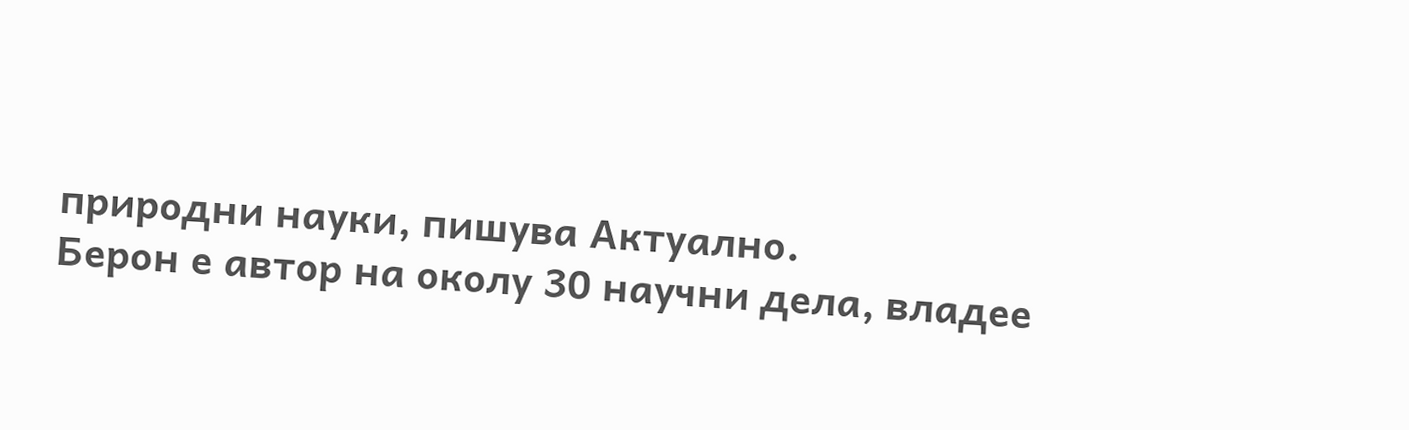природни науки, пишува Актуално.
Берон е автор на околу 30 научни дела, владее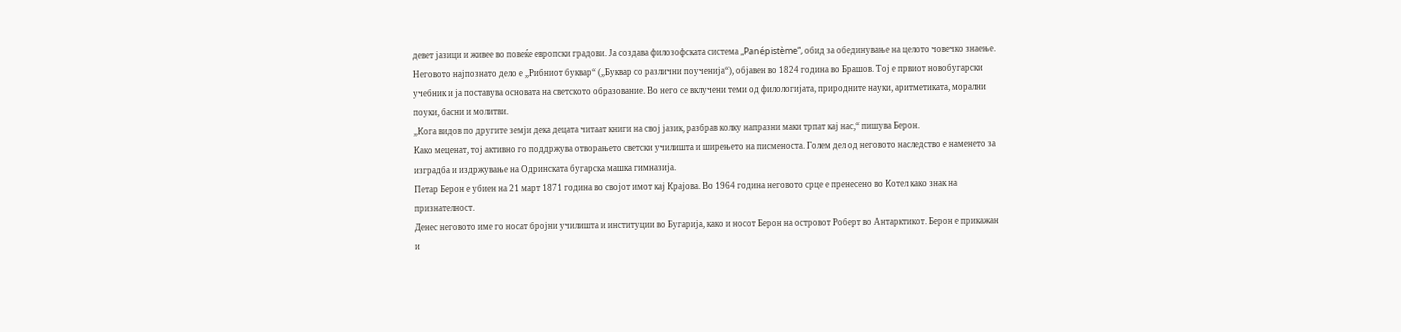девет јазици и живее во повеќе европски градови. Ја создава филозофската система „Panépistème“, обид за обединување на целото човечко знаење.
Неговото најпознато дело е „Рибниот буквар“ („Буквар со различни поученија“), објавен во 1824 година во Брашов. Тој е првиот новобугарски учебник и ја поставува основата на светското образование. Во него се вклучени теми од филологијата, природните науки, аритметиката, морални поуки, басни и молитви.
„Кога видов по другите земји дека децата читаат книги на свој јазик, разбрав колку напразни маки трпат кај нас,“ пишува Берон.
Како меценат, тој активно го поддржува отворањето светски училишта и ширењето на писменоста. Голем дел од неговото наследство е наменето за изградба и издржување на Одринската бугарска машка гимназија.
Петар Берон е убиен на 21 март 1871 година во својот имот кај Крајова. Во 1964 година неговото срце е пренесено во Котел како знак на признателност.
Денес неговото име го носат бројни училишта и институции во Бугарија, како и носот Берон на островот Роберт во Антарктикот. Берон е прикажан и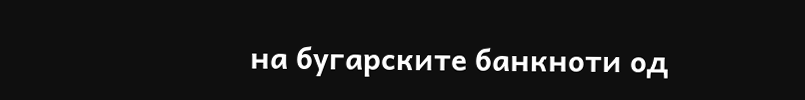на бугарските банкноти од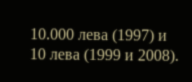10.000 лева (1997) и 10 лева (1999 и 2008).